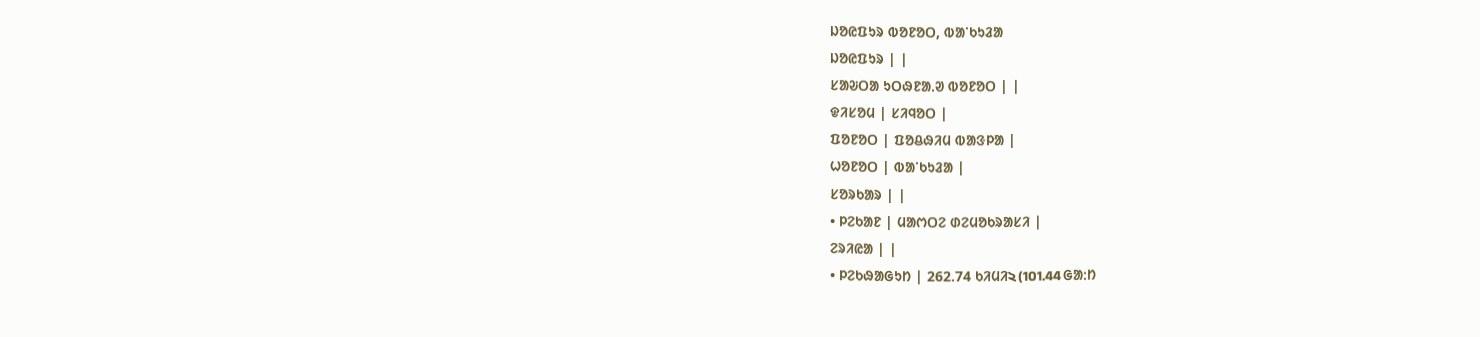ᱡᱚᱭᱯᱩᱨ ᱵᱚᱱᱚᱛ, ᱵᱟᱸᱠᱩᱲᱟ
ᱡᱚᱭᱯᱩᱨ | |
ᱥᱟᱶᱛᱟ ᱩᱛᱷᱱᱟᱹᱣ ᱵᱚᱱᱚᱛ | |
ᱫᱤᱥᱚᱢ | ᱥᱤᱧᱚᱛ |
ᱯᱚᱱᱚᱛ | ᱯᱚᱪᱷᱤᱢ ᱵᱟᱝᱞᱟ |
ᱦᱚᱱᱚᱛ | ᱵᱟᱸᱠᱩᱲᱟ |
ᱥᱚᱨᱠᱟᱨ | |
• ᱞᱮᱠᱟᱱ | ᱢᱟᱬᱛᱮ ᱰᱮᱢᱚᱠᱨᱟᱥᱤ |
ᱮᱨᱤᱭᱟ | |
• ᱞᱮᱠᱷᱟᱜᱩᱴ | 262.74 ᱠᱤᱢᱤ২ (101.44 ᱜᱟᱺᱴ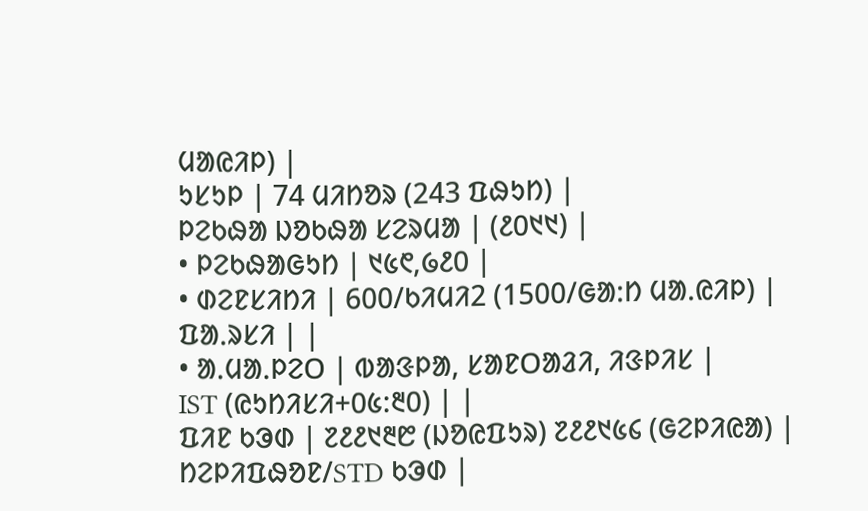ᱢᱟᱭᱤᱞ) |
ᱩᱥᱩᱞ | 74 ᱢᱤᱴᱚᱨ (243 ᱯᱷᱩᱴ) |
ᱞᱮᱠᱷᱟ ᱡᱚᱠᱷᱟ ᱥᱮᱨᱢᱟ | (᱒᱐᱑᱑) |
• ᱞᱮᱠᱷᱟᱜᱩᱴ | ᱑᱕᱖,᱙᱒᱐ |
• ᱰᱮᱱᱥᱤᱴᱤ | 600/ᱠᱤᱢᱤ2 (1500/ᱜᱟᱺᱴ ᱢᱟᱹᱭᱤᱞ) |
ᱯᱟᱹᱨᱥᱤ | |
• ᱟᱹᱢᱟᱹᱞᱮᱛ | ᱵᱟᱝᱞᱟ, ᱥᱟᱱᱛᱟᱲᱤ, ᱤᱝᱞᱤᱥ |
IST (ᱭᱩᱴᱤᱥᱤ+᱐᱕:᱓᱐) | |
ᱯᱤᱱ ᱠᱳᱰ | ᱗᱒᱒᱑᱓᱘ (ᱡᱚᱭᱯᱩᱨ) ᱗᱒᱒᱑᱕᱔ (ᱜᱮᱞᱤᱭᱟ) |
ᱴᱮᱞᱤᱯᱷᱚᱱ/STD ᱠᱳᱰ |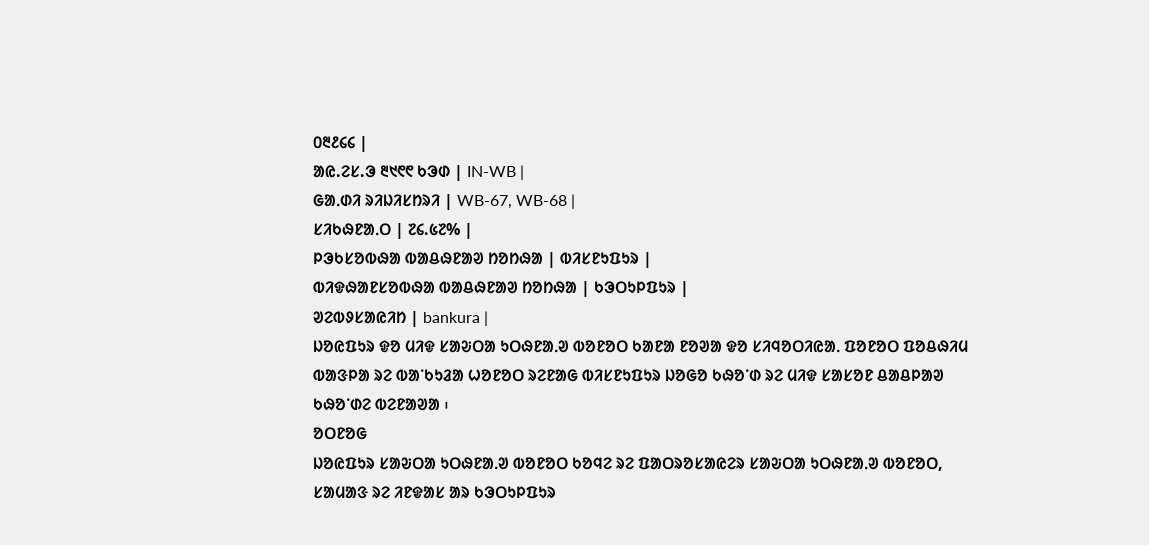᱐᱓᱒᱔᱔ |
ᱟᱭ.ᱮᱥ.ᱳ ᱓᱑᱖᱖ ᱠᱳᱰ | IN-WB |
ᱜᱟᱹᱰᱤ ᱨᱤᱡᱤᱥᱴᱨᱤ | WB-67, WB-68 |
ᱥᱤᱠᱷᱱᱟᱹᱛ | ᱗᱔.᱕᱗% |
ᱞᱳᱠᱥᱚᱵᱷᱟ ᱵᱟᱪᱷᱱᱟᱣ ᱴᱚᱴᱷᱟ | ᱵᱤᱥᱱᱩᱯᱩᱨ |
ᱵᱤᱫᱷᱟᱱᱥᱚᱵᱷᱟ ᱵᱟᱪᱷᱱᱟᱣ ᱴᱚᱴᱷᱟ | ᱠᱳᱛᱩᱞᱯᱩᱨ |
ᱣᱮᱵᱽᱥᱟᱭᱤᱴ | bankura |
ᱡᱚᱭᱯᱩᱨ ᱫᱚ ᱢᱤᱫ ᱥᱟᱶᱛᱟ ᱩᱛᱷᱱᱟᱹᱣ ᱵᱚᱱᱚᱛ ᱠᱟᱱᱟ ᱱᱚᱣᱟ ᱫᱚ ᱥᱤᱧᱚᱛᱤᱭᱟᱹ ᱯᱚᱱᱚᱛ ᱯᱚᱪᱷᱤᱢ ᱵᱟᱝᱞᱟ ᱨᱮ ᱵᱟᱸᱠᱩᱲᱟ ᱦᱚᱱᱚᱛ ᱨᱮᱱᱟᱜ ᱵᱤᱥᱱᱩᱯᱩᱨ ᱡᱚᱜᱚ ᱠᱷᱚᱸᱰ ᱨᱮ ᱢᱤᱫ ᱥᱟᱥᱚᱱ ᱪᱟᱪᱞᱟᱣ ᱠᱷᱚᱸᱰᱮ ᱵᱮᱱᱟᱣᱟ ᱾
ᱚᱛᱱᱚᱜ
ᱡᱚᱭᱯᱩᱨ ᱥᱟᱶᱛᱟ ᱩᱛᱷᱱᱟᱹᱣ ᱵᱚᱱᱚᱛ ᱠᱚᱧᱮ ᱨᱮ ᱯᱟᱛᱨᱚᱥᱟᱭᱮᱨ ᱥᱟᱶᱛᱟ ᱩᱛᱷᱱᱟᱹᱣ ᱵᱚᱱᱚᱛ, ᱥᱟᱢᱟᱝ ᱨᱮ ᱤᱱᱫᱟᱥ ᱟᱨ ᱠᱳᱛᱩᱞᱯᱩᱨ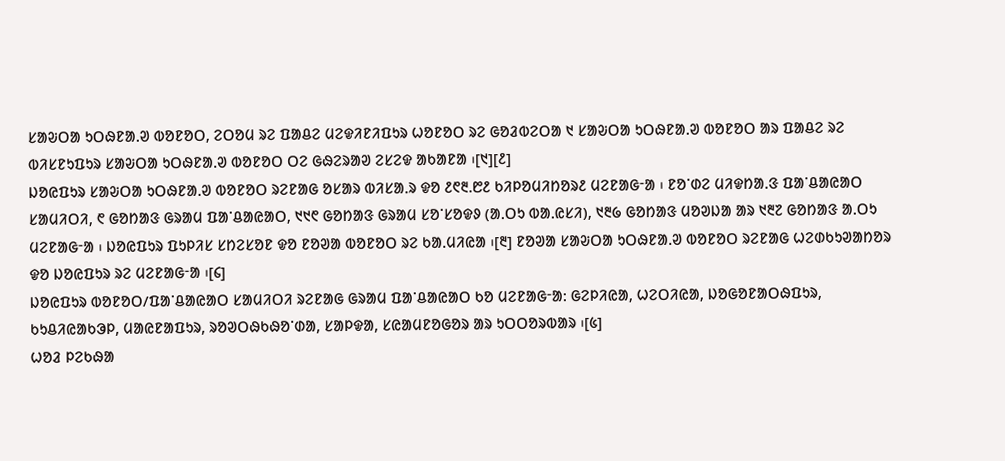ᱥᱟᱶᱛᱟ ᱩᱛᱷᱱᱟᱹᱣ ᱵᱚᱱᱚᱛ, ᱮᱛᱚᱢ ᱨᱮ ᱯᱟᱪᱮ ᱢᱮᱫᱤᱱᱤᱯᱩᱨ ᱦᱚᱱᱚᱛ ᱨᱮ ᱜᱚᱲᱵᱮᱛᱟ ᱑ ᱥᱟᱶᱛᱟ ᱩᱛᱷᱱᱟᱹᱣ ᱵᱚᱱᱚᱛ ᱟᱨ ᱯᱟᱪᱮ ᱨᱮ ᱵᱤᱥᱱᱩᱯᱩᱨ ᱥᱟᱶᱛᱟ ᱩᱛᱷᱱᱟᱹᱣ ᱵᱚᱱᱚᱛ ᱛᱮ ᱜᱷᱮᱨᱟᱣ ᱮᱥᱮᱫ ᱟᱠᱟᱱᱟ ᱾[᱑][᱒]
ᱡᱚᱭᱯᱩᱨ ᱥᱟᱶᱛᱟ ᱩᱛᱷᱱᱟᱹᱣ ᱵᱚᱱᱚᱛ ᱨᱮᱱᱟᱜ ᱚᱥᱟᱨ ᱵᱤᱥᱟᱹᱨ ᱫᱚ ᱒᱖᱓.᱘᱒ ᱠᱤᱞᱚᱢᱤᱴᱚᱨ᱒ ᱢᱮᱱᱟᱜᱼᱟ ᱾ ᱱᱚᱸᱰᱮ ᱢᱤᱫᱴᱟᱹᱝ ᱯᱟᱸᱪᱟᱭᱟᱛ ᱥᱟᱢᱤᱛᱤ, ᱖ ᱜᱚᱴᱟᱝ ᱜᱨᱟᱢ ᱯᱟᱸᱪᱟᱭᱟᱛ, ᱑᱑᱖ ᱜᱚᱴᱟᱝ ᱜᱨᱟᱢ ᱥᱚᱸᱥᱚᱫᱽ (ᱟᱹᱛᱩ ᱵᱟᱹᱭᱥᱤ), ᱑᱓᱙ ᱜᱚᱴᱟᱝ ᱢᱚᱣᱡᱟ ᱟᱨ ᱑᱓᱗ ᱜᱚᱴᱟᱝ ᱟᱹᱛᱩ ᱢᱮᱱᱟᱜᱼᱟ ᱾ ᱡᱚᱭᱯᱩᱨ ᱯᱩᱞᱤᱥ ᱥᱴᱮᱥᱚᱱ ᱫᱚ ᱱᱚᱣᱟ ᱵᱚᱱᱚᱛ ᱨᱮ ᱠᱟᱹᱢᱤᱭᱟ ᱾[᱓] ᱱᱚᱣᱟ ᱥᱟᱶᱛᱟ ᱩᱛᱷᱱᱟᱹᱣ ᱵᱚᱱᱚᱛ ᱨᱮᱱᱟᱜ ᱦᱮᱰᱠᱩᱣᱟᱴᱚᱨ ᱫᱚ ᱡᱚᱭᱯᱩᱨ ᱨᱮ ᱢᱮᱱᱟᱜᱼᱟ ᱾[᱔]
ᱡᱚᱭᱯᱩᱨ ᱵᱚᱱᱚᱛ/ᱯᱟᱸᱪᱟᱭᱟᱛ ᱥᱟᱢᱤᱛᱤ ᱨᱮᱱᱟᱜ ᱜᱨᱟᱢ ᱯᱟᱸᱪᱟᱭᱟᱛ ᱠᱚ ᱢᱮᱱᱟᱜᱼᱟ: ᱜᱮᱞᱤᱭᱟ, ᱦᱮᱛᱤᱭᱟ, ᱡᱚᱜᱚᱱᱟᱛᱷᱯᱩᱨ, ᱠᱩᱪᱤᱭᱟᱠᱳᱞ, ᱢᱟᱭᱱᱟᱯᱩᱨ, ᱨᱚᱣᱛᱷᱠᱷᱚᱸᱰᱟ, ᱥᱟᱞᱫᱟ, ᱥᱭᱟᱢᱱᱚᱜᱚᱨ ᱟᱨ ᱩᱛᱛᱚᱨᱵᱟᱨ ᱾[᱕]
ᱦᱚᱲ ᱞᱮᱠᱷᱟ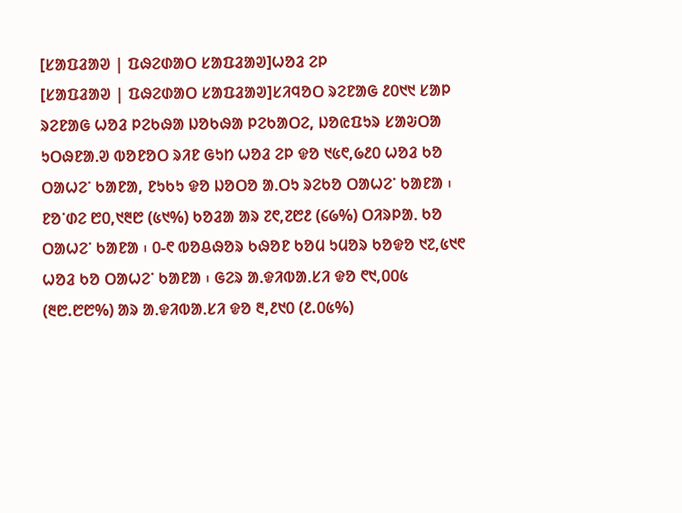[ᱥᱟᱯᱲᱟᱣ | ᱯᱷᱮᱰᱟᱛ ᱥᱟᱯᱲᱟᱣ]ᱦᱚᱲ ᱮᱞ
[ᱥᱟᱯᱲᱟᱣ | ᱯᱷᱮᱰᱟᱛ ᱥᱟᱯᱲᱟᱣ]ᱥᱤᱧᱚᱛ ᱨᱮᱱᱟᱜ ᱒᱐᱑᱑ ᱥᱟᱞ ᱨᱮᱱᱟᱜ ᱦᱚᱲ ᱞᱮᱠᱷᱟ ᱡᱚᱠᱷᱟ ᱞᱮᱠᱟᱛᱮ, ᱡᱚᱭᱯᱩᱨ ᱥᱟᱶᱛᱟ ᱩᱛᱷᱱᱟᱹᱣ ᱵᱚᱱᱚᱛ ᱨᱤᱱ ᱜᱩᱴ ᱦᱚᱲ ᱮᱞ ᱫᱚ ᱑᱕᱖,᱙᱒᱐ ᱦᱚᱲ ᱠᱚ ᱛᱟᱦᱮᱸ ᱠᱟᱱᱟ, ᱱᱩᱠᱩ ᱫᱚ ᱡᱚᱛᱚ ᱟᱹᱛᱩ ᱨᱮᱠᱚ ᱛᱟᱦᱮᱸ ᱠᱟᱱᱟ ᱾ ᱱᱚᱸᱰᱮ ᱘᱐,᱑᱓᱘ (᱕᱑%) ᱠᱚᱲᱟ ᱟᱨ ᱗᱖,᱗᱘᱒ (᱔᱙%) ᱛᱤᱨᱞᱟᱹ ᱠᱚ ᱛᱟᱦᱮᱸ ᱠᱟᱱᱟ ᱾ ᱐-᱖ ᱵᱚᱪᱷᱚᱨ ᱠᱷᱚᱱ ᱠᱚᱢ ᱩᱢᱚᱨ ᱠᱚᱫᱚ ᱑᱗,᱕᱑᱖ ᱦᱚᱲ ᱠᱚ ᱛᱟᱦᱮᱸ ᱠᱟᱱᱟ ᱾ ᱜᱮᱨ ᱟᱹᱫᱤᱵᱟᱹᱥᱤ ᱫᱚ ᱖᱑,᱐᱐᱕ (᱓᱘.᱘᱘%) ᱟᱨ ᱟᱹᱫᱤᱵᱟᱹᱥᱤ ᱫᱚ ᱓,᱒᱑᱐ (᱒.᱐᱕%)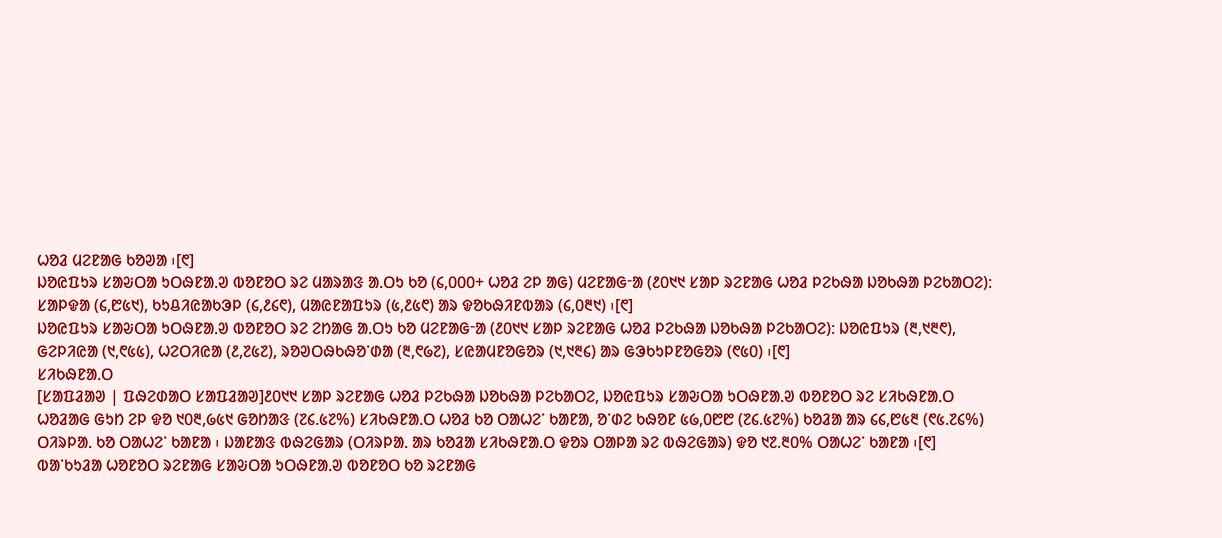ᱦᱚᱲ ᱢᱮᱱᱟᱜ ᱠᱚᱣᱟ ᱾[᱖]
ᱡᱚᱭᱯᱩᱨ ᱥᱟᱶᱛᱟ ᱩᱛᱷᱱᱟᱹᱣ ᱵᱚᱱᱚᱛ ᱨᱮ ᱢᱟᱨᱟᱝ ᱟᱹᱛᱩ ᱠᱚ (᱔,᱐᱐᱐+ ᱦᱚᱲ ᱮᱞ ᱟᱜ) ᱢᱮᱱᱟᱜᱼᱟ (᱒᱐᱑᱑ ᱥᱟᱞ ᱨᱮᱱᱟᱜ ᱦᱚᱲ ᱞᱮᱠᱷᱟ ᱡᱚᱠᱷᱟ ᱞᱮᱠᱟᱛᱮ): ᱥᱟᱞᱫᱟ (᱔,᱘᱕᱑), ᱠᱩᱪᱤᱭᱟᱠᱳᱞ (᱔,᱒᱔᱖), ᱢᱟᱭᱱᱟᱯᱩᱨ (᱕,᱒᱕᱖) ᱟᱨ ᱫᱚᱠᱷᱤᱱᱵᱟᱨ (᱔,᱐᱓᱑) ᱾[᱖]
ᱡᱚᱭᱯᱩᱨ ᱥᱟᱶᱛᱟ ᱩᱛᱷᱱᱟᱹᱣ ᱵᱚᱱᱚᱛ ᱨᱮ ᱮᱴᱟᱜ ᱟᱹᱛᱩ ᱠᱚ ᱢᱮᱱᱟᱜᱼᱟ (᱒᱐᱑᱑ ᱥᱟᱞ ᱨᱮᱱᱟᱜ ᱦᱚᱲ ᱞᱮᱠᱷᱟ ᱡᱚᱠᱷᱟ ᱞᱮᱠᱟᱛᱮ): ᱡᱚᱭᱯᱩᱨ (᱓,᱑᱓᱖), ᱜᱮᱞᱤᱭᱟ (᱑,᱖᱕᱕), ᱦᱮᱛᱤᱭᱟ (᱒,᱗᱕᱗), ᱨᱚᱣᱛᱷᱠᱷᱚᱸᱰᱟ (᱓,᱖᱙᱗), ᱥᱭᱟᱢᱱᱚᱜᱚᱨ (᱑,᱑᱓᱔) ᱟᱨ ᱜᱳᱠᱩᱞᱱᱚᱜᱚᱨ (᱖᱕᱐) ᱾[᱖]
ᱥᱤᱠᱷᱱᱟᱹᱛ
[ᱥᱟᱯᱲᱟᱣ | ᱯᱷᱮᱰᱟᱛ ᱥᱟᱯᱲᱟᱣ]᱒᱐᱑᱑ ᱥᱟᱞ ᱨᱮᱱᱟᱜ ᱦᱚᱲ ᱞᱮᱠᱷᱟ ᱡᱚᱠᱷᱟ ᱞᱮᱠᱟᱛᱮ, ᱡᱚᱭᱯᱩᱨ ᱥᱟᱶᱛᱟ ᱩᱛᱷᱱᱟᱹᱣ ᱵᱚᱱᱚᱛ ᱨᱮ ᱥᱤᱠᱷᱱᱟᱹᱛ ᱦᱚᱲᱟᱜ ᱜᱩᱴ ᱮᱞ ᱫᱚ ᱑᱐᱓,᱙᱕᱑ ᱜᱚᱴᱟᱝ (᱗᱔.᱕᱗%) ᱥᱤᱠᱷᱱᱟᱹᱛ ᱦᱚᱲ ᱠᱚ ᱛᱟᱦᱮᱸ ᱠᱟᱱᱟ, ᱚᱸᱰᱮ ᱠᱷᱚᱱ ᱕᱙,᱐᱘᱘ (᱗᱔.᱕᱗%) ᱠᱚᱲᱟ ᱟᱨ ᱔᱔,᱘᱕᱓ (᱖᱕.᱗᱔%) ᱛᱤᱨᱞᱟᱹ ᱠᱚ ᱛᱟᱦᱮᱸ ᱠᱟᱱᱟ ᱾ ᱡᱟᱱᱟᱝ ᱵᱷᱮᱜᱟᱨ (ᱛᱤᱨᱞᱟᱹ ᱟᱨ ᱠᱚᱲᱟ ᱥᱤᱠᱷᱱᱟᱹᱛ ᱫᱚᱨ ᱛᱟᱞᱟ ᱨᱮ ᱵᱷᱮᱜᱟᱨ) ᱫᱚ ᱑᱗.᱓᱐% ᱛᱟᱦᱮᱸ ᱠᱟᱱᱟ ᱾[᱖]
ᱵᱟᱸᱠᱩᱲᱟ ᱦᱚᱱᱚᱛ ᱨᱮᱱᱟᱜ ᱥᱟᱶᱛᱟ ᱩᱛᱷᱱᱟᱹᱣ ᱵᱚᱱᱚᱛ ᱠᱚ ᱨᱮᱱᱟᱜ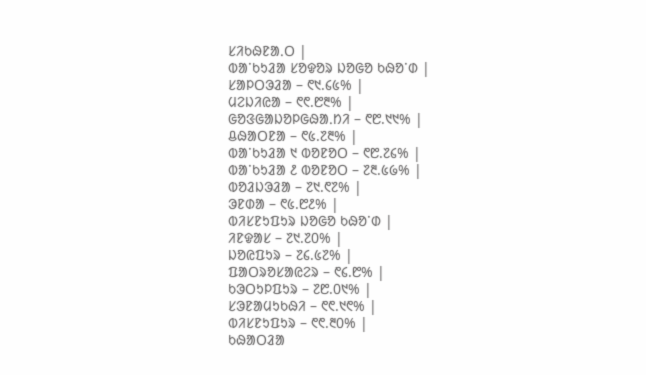ᱥᱤᱠᱷᱱᱟᱹᱛ |
ᱵᱟᱸᱠᱩᱲᱟ ᱥᱚᱫᱚᱨ ᱡᱚᱜᱚ ᱠᱷᱚᱸᱰ |
ᱥᱟᱞᱛᱳᱲᱟ – ᱖᱑.᱔᱕% |
ᱢᱮᱡᱤᱭᱟ – ᱖᱖.᱘᱓% |
ᱜᱚᱝᱜᱟᱡᱚᱞᱜᱷᱟᱹᱴᱤ – ᱖᱘.᱑᱑% |
ᱪᱷᱟᱛᱱᱟ – ᱖᱕.᱗᱓% |
ᱵᱟᱸᱠᱩᱲᱟ ᱑ ᱵᱚᱱᱚᱛ – ᱖᱘.᱗᱔% |
ᱵᱟᱸᱠᱩᱲᱟ ᱒ ᱵᱚᱱᱚᱛ – ᱗᱓.᱕᱙% |
ᱵᱚᱲᱡᱳᱲᱟ – ᱗᱑.᱖᱗% |
ᱳᱱᱰᱟ – ᱖᱕.᱘᱒% |
ᱵᱤᱥᱱᱩᱯᱩᱨ ᱡᱚᱜᱚ ᱠᱷᱚᱸᱰ |
ᱤᱱᱫᱟᱥ – ᱗᱑.᱗᱐% |
ᱡᱚᱭᱯᱩᱨ – ᱗᱔.᱕᱗% |
ᱯᱟᱛᱨᱚᱥᱟᱭᱮᱨ – ᱖᱔.᱘% |
ᱠᱳᱛᱩᱞᱯᱩᱨ – ᱗᱘.᱐᱑% |
ᱥᱳᱱᱟᱢᱩᱠᱷᱤ – ᱖᱖.᱑᱖% |
ᱵᱤᱥᱱᱩᱯᱩᱨ – ᱖᱖.᱓᱐% |
ᱠᱷᱟᱛᱲᱟ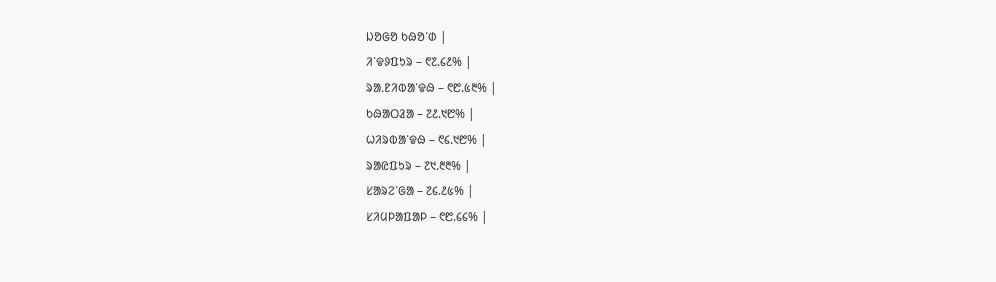ᱡᱚᱜᱚ ᱠᱷᱚᱸᱰ |
ᱤᱸᱫᱽᱯᱩᱨ – ᱖᱗.᱔᱒% |
ᱨᱟᱹᱱᱤᱵᱟᱸᱫᱷ – ᱖᱘.᱕᱓% |
ᱠᱷᱟᱛᱲᱟ – ᱗᱒.᱑᱘% |
ᱦᱤᱨᱵᱟᱸᱫᱷ – ᱖᱔.᱑᱘% |
ᱨᱟᱭᱯᱩᱨ – ᱗᱑.᱓᱓% |
ᱥᱟᱨᱮᱸᱜᱟ – ᱗᱔.᱒᱕% |
ᱥᱤᱢᱞᱟᱯᱟᱞ – ᱖᱘.᱔᱔% |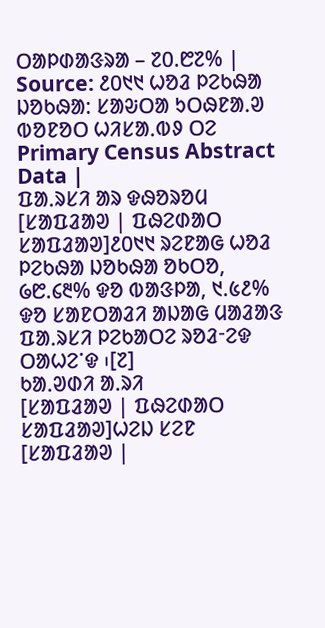ᱛᱟᱞᱰᱟᱝᱨᱟ – ᱗᱐.᱘᱗% |
Source: ᱒᱐᱑᱑ ᱦᱚᱲ ᱞᱮᱠᱷᱟ ᱡᱚᱠᱷᱟ: ᱥᱟᱶᱛᱟ ᱩᱛᱷᱱᱟᱹᱣ ᱵᱚᱱᱚᱛ ᱦᱤᱥᱟᱹᱵᱽ ᱛᱮ Primary Census Abstract Data |
ᱯᱟᱹᱨᱥᱤ ᱟᱨ ᱫᱷᱚᱨᱚᱢ
[ᱥᱟᱯᱲᱟᱣ | ᱯᱷᱮᱰᱟᱛ ᱥᱟᱯᱲᱟᱣ]᱒᱐᱑᱑ ᱨᱮᱱᱟᱜ ᱦᱚᱲ ᱞᱮᱠᱷᱟ ᱡᱚᱠᱷᱟ ᱚᱠᱛᱚ, ᱙᱘.᱔᱓% ᱫᱚ ᱵᱟᱝᱞᱟ, ᱑.᱕᱒% ᱫᱚ ᱥᱟᱱᱛᱟᱲᱤ ᱟᱡᱟᱜ ᱢᱟᱲᱟᱝ ᱯᱟᱹᱨᱥᱤ ᱞᱮᱠᱟᱛᱮ ᱨᱚᱲᱼᱮᱫ ᱛᱟᱦᱮᱸᱫ ᱾[᱗]
ᱠᱟᱹᱣᱰᱤ ᱟᱹᱨᱤ
[ᱥᱟᱯᱲᱟᱣ | ᱯᱷᱮᱰᱟᱛ ᱥᱟᱯᱲᱟᱣ]ᱦᱮᱡ ᱥᱮᱱ
[ᱥᱟᱯᱲᱟᱣ |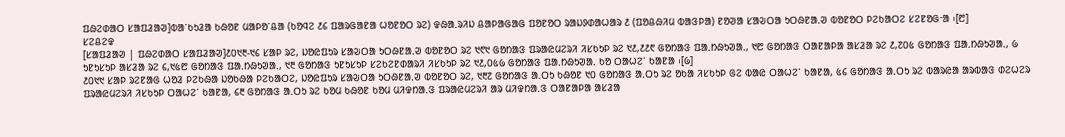ᱯᱷᱮᱰᱟᱛ ᱥᱟᱯᱲᱟᱣ]ᱵᱟᱸᱠᱩᱲᱟ ᱠᱷᱚᱱ ᱢᱟᱞᱚᱸᱪᱟ (ᱠᱚᱧᱮ ᱒᱔ ᱯᱟᱨᱜᱟᱱᱟ ᱦᱚᱱᱚᱛ ᱨᱮ) ᱫᱷᱟᱹᱨᱤᱡ ᱪᱟᱞᱟᱜᱟᱜ ᱯᱚᱱᱚᱛ ᱨᱟᱡᱽᱰᱟᱦᱟᱨ ᱒ (ᱯᱚᱪᱷᱤᱢ ᱵᱟᱝᱞᱟ) ᱱᱚᱣᱟ ᱥᱟᱶᱛᱟ ᱩᱛᱷᱱᱟᱹᱣ ᱵᱚᱱᱚᱛ ᱞᱮᱠᱟᱛᱮ ᱥᱮᱱᱚᱜᱼᱟ ᱾[᱘]
ᱥᱮᱪᱮᱫ
[ᱥᱟᱯᱲᱟᱣ | ᱯᱷᱮᱰᱟᱛ ᱥᱟᱯᱲᱟᱣ]᱒᱐᱑᱓-᱑᱔ ᱥᱟᱞ ᱨᱮ, ᱡᱚᱭᱯᱩᱨ ᱥᱟᱶᱛᱟ ᱩᱛᱷᱱᱟᱹᱣ ᱵᱚᱱᱚᱛ ᱨᱮ ᱑᱖᱑ ᱜᱚᱴᱟᱝ ᱯᱨᱟᱭᱢᱮᱨᱤ ᱤᱥᱠᱩᱞ ᱨᱮ ᱑᱒,᱒᱒᱖ ᱜᱚᱴᱟᱝ ᱯᱟᱹᱴᱷᱩᱣᱟᱹ, ᱑᱘ ᱜᱚᱴᱟᱝ ᱛᱟᱱᱟᱞᱟ ᱟᱥᱲᱟ ᱨᱮ ᱒,᱗᱐᱕ ᱜᱚᱴᱟᱝ ᱯᱟᱹᱴᱷᱩᱣᱟᱹ, ᱙ ᱩᱱᱩᱥᱩᱞ ᱟᱥᱲᱟ ᱨᱮ ᱔,᱑᱕᱘ ᱜᱚᱴᱟᱝ ᱯᱟᱹᱴᱷᱩᱣᱟᱹ, ᱑᱓ ᱜᱚᱴᱟᱝ ᱩᱱᱩᱥᱩᱞ ᱥᱮᱠᱮᱱᱰᱟᱨᱤ ᱤᱥᱠᱩᱞ ᱨᱮ ᱑᱒,᱐᱕᱙ ᱜᱚᱴᱟᱝ ᱯᱟᱹᱴᱷᱩᱣᱟᱹ ᱠᱚ ᱛᱟᱦᱮᱸ ᱠᱟᱱᱟ ᱾[᱙]
᱒᱐᱑᱑ ᱥᱟᱞ ᱨᱮᱱᱟᱜ ᱦᱚᱲ ᱞᱮᱠᱷᱟ ᱡᱚᱠᱷᱟ ᱞᱮᱠᱟᱛᱮ, ᱡᱚᱭᱯᱩᱨ ᱥᱟᱶᱛᱟ ᱩᱛᱷᱱᱟᱹᱣ ᱵᱚᱱᱚᱛ ᱨᱮ, ᱑᱓᱗ ᱜᱚᱴᱟᱝ ᱟᱹᱛᱩ ᱠᱷᱚᱱ ᱑᱐ ᱜᱚᱴᱟᱝ ᱟᱹᱛᱩ ᱨᱮ ᱚᱠᱟ ᱤᱥᱠᱩᱞ ᱜᱮ ᱵᱟᱭ ᱛᱟᱦᱮᱸ ᱠᱟᱱᱟ, ᱕᱔ ᱜᱚᱴᱟᱝ ᱟᱹᱛᱩ ᱨᱮ ᱵᱟᱨᱭᱟ ᱟᱨᱵᱟᱝ ᱰᱮᱦᱮᱨ ᱯᱨᱟᱭᱢᱮᱨᱤ ᱤᱥᱠᱩᱞ ᱛᱟᱦᱮᱸ ᱠᱟᱱᱟ, ᱔᱓ ᱜᱚᱴᱟᱝ ᱟᱹᱛᱩ ᱨᱮ ᱠᱚᱢ ᱠᱷᱚᱱ ᱠᱚᱢ ᱢᱤᱫᱴᱟᱹᱝ ᱯᱨᱟᱭᱢᱮᱨᱤ ᱟᱨ ᱢᱤᱫᱴᱟᱹᱝ ᱛᱟᱱᱟᱞᱟ ᱟᱥᱲᱟ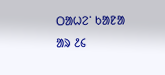ᱛᱟᱦᱮᱸ ᱠᱟᱱᱟ ᱟᱨ ᱒᱔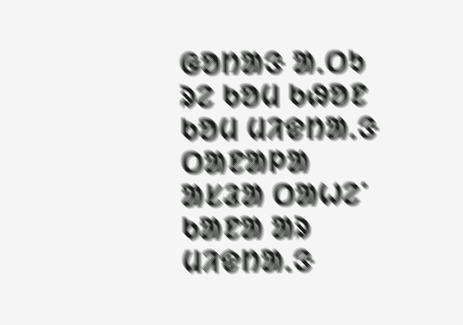ᱜᱚᱴᱟᱝ ᱟᱹᱛᱩ ᱨᱮ ᱠᱚᱢ ᱠᱷᱚᱱ ᱠᱚᱢ ᱢᱤᱫᱴᱟᱹᱝ ᱛᱟᱱᱟᱞᱟ ᱟᱥᱲᱟ ᱛᱟᱦᱮᱸ ᱠᱟᱱᱟ ᱟᱨ ᱢᱤᱫᱴᱟᱹᱝ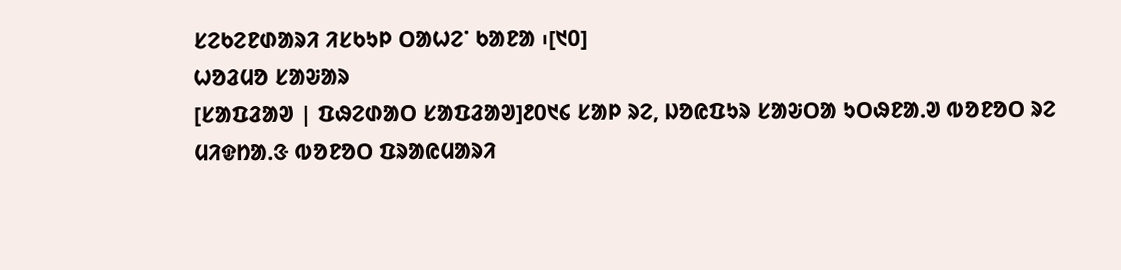ᱥᱮᱠᱮᱱᱰᱟᱨᱤ ᱤᱥᱠᱩᱞ ᱛᱟᱦᱮᱸ ᱠᱟᱱᱟ ᱾[᱑᱐]
ᱦᱚᱲᱢᱚ ᱥᱟᱶᱟᱨ
[ᱥᱟᱯᱲᱟᱣ | ᱯᱷᱮᱰᱟᱛ ᱥᱟᱯᱲᱟᱣ]᱒᱐᱑᱔ ᱥᱟᱞ ᱨᱮ, ᱡᱚᱭᱯᱩᱨ ᱥᱟᱶᱛᱟ ᱩᱛᱷᱱᱟᱹᱣ ᱵᱚᱱᱚᱛ ᱨᱮ ᱢᱤᱫᱴᱟᱹᱝ ᱵᱚᱱᱚᱛ ᱯᱨᱟᱭᱢᱟᱨᱤ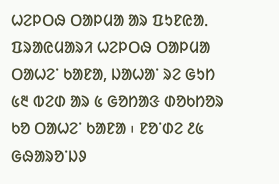ᱦᱮᱞᱛᱷ ᱛᱟᱞᱢᱟ ᱟᱨ ᱯᱩᱱᱭᱟᱹ ᱯᱨᱟᱭᱢᱟᱨᱤ ᱦᱮᱞᱛᱷ ᱛᱟᱞᱢᱟ ᱛᱟᱦᱮᱸ ᱠᱟᱱᱟ, ᱡᱟᱦᱟᱸ ᱨᱮ ᱜᱩᱴ ᱕᱓ ᱵᱮᱰ ᱟᱨ ᱕ ᱜᱚᱴᱟᱝ ᱰᱚᱠᱴᱚᱨ ᱠᱚ ᱛᱟᱦᱮᱸ ᱠᱟᱱᱟ ᱾ ᱱᱚᱸᱰᱮ ᱒᱕ ᱜᱷᱟᱨᱚᱸᱡᱽ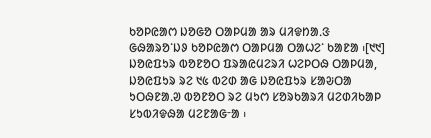ᱠᱚᱞᱭᱟᱬ ᱡᱚᱜᱚ ᱛᱟᱞᱢᱟ ᱟᱨ ᱢᱤᱫᱴᱟᱹᱝ ᱜᱷᱟᱨᱚᱸᱡᱽ ᱠᱚᱞᱭᱟᱬ ᱛᱟᱞᱢᱟ ᱛᱟᱦᱮᱸ ᱠᱟᱱᱟ ᱾[᱑᱑]
ᱡᱚᱭᱯᱩᱨ ᱵᱚᱱᱚᱛ ᱯᱨᱟᱭᱢᱮᱨᱤ ᱦᱮᱞᱛᱷ ᱛᱟᱞᱢᱟ, ᱡᱚᱭᱯᱩᱨ ᱨᱮ ᱑᱕ ᱵᱮᱰ ᱟᱜ ᱡᱚᱭᱯᱩᱨ ᱥᱟᱶᱛᱟ ᱩᱛᱷᱱᱟᱹᱣ ᱵᱚᱱᱚᱛ ᱨᱮ ᱢᱩᱬ ᱥᱚᱨᱠᱟᱨᱤ ᱢᱮᱰᱤᱠᱟᱞ ᱥᱩᱵᱤᱫᱷᱟ ᱢᱮᱱᱟᱜᱼᱟ ᱾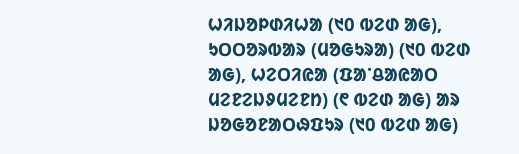ᱦᱤᱡᱚᱞᱰᱤᱦᱟ (᱑᱐ ᱵᱮᱰ ᱟᱜ), ᱩᱛᱛᱚᱨᱵᱟᱨ (ᱢᱚᱜᱩᱨᱟ) (᱑᱐ ᱵᱮᱰ ᱟᱜ), ᱦᱮᱛᱤᱭᱟ (ᱯᱟᱸᱪᱟᱭᱟᱛ ᱢᱮᱱᱮᱡᱽᱢᱮᱱᱴ) (᱖ ᱵᱮᱰ ᱟᱜ) ᱟᱨ ᱡᱚᱜᱚᱱᱟᱛᱷᱯᱩᱨ (᱑᱐ ᱵᱮᱰ ᱟᱜ)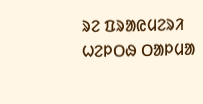ᱨᱮ ᱯᱨᱟᱭᱢᱮᱨᱤ ᱦᱮᱞᱛᱷ ᱛᱟᱞᱢᱟ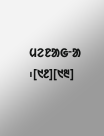ᱢᱮᱱᱟᱜᱼᱟ ᱾[᱑᱒][᱑᱓]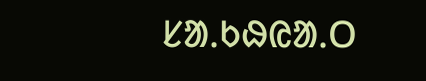ᱥᱟᱹᱠᱷᱭᱟᱹᱛ